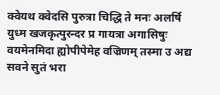क्वेयथ क्वेदसि पुरुत्रा चिद्धि ते मनः अलर्षि युध्म खजकृत्पुरन्दर प्र गायत्रा अगासिषुः
वयमेनमिदा ह्योपीपेमेह वज्रिणम् तस्मा उ अद्य सवने सुतं भरा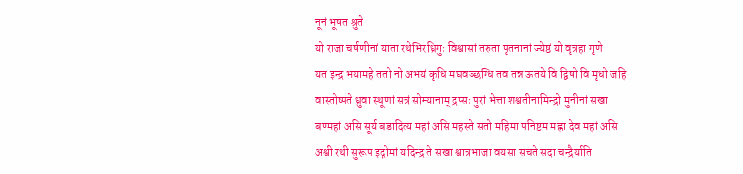नूनं भूषत श्रुते
यो राजा चर्षणीनां याता रथेभिरध्रिगुः विश्वासां तरुता पृतनानां ज्येष्ठं यो वृत्रहा गृणे
यत इन्द्र भयामहे ततो नो अभयं कृधि मघवञ्छग्धि तव तन्न ऊतये वि द्विषो वि मृधो जहि
वास्तोष्पते ध्रुवा स्थूणां सत्रं सोम्यानाम् द्रप्सः पुरां भेत्ता शश्वतीनामिन्द्रो मुनीनां सखा
बण्महां असि सूर्य बडादित्य महां असि महस्ते सतो महिमा पनिष्टम मह्ना देव महां असि
अश्वी रथी सुरूप इद्गोमां यदिन्द्र ते सखा श्वात्रभाजा वयसा सचते सदा चन्द्रैर्याति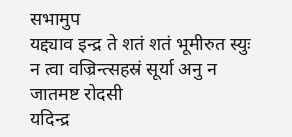सभामुप
यद्द्याव इन्द्र ते शतं शतं भूमीरुत स्युः न त्वा वज्रिन्त्सहस्रं सूर्या अनु न जातमष्ट रोदसी
यदिन्द्र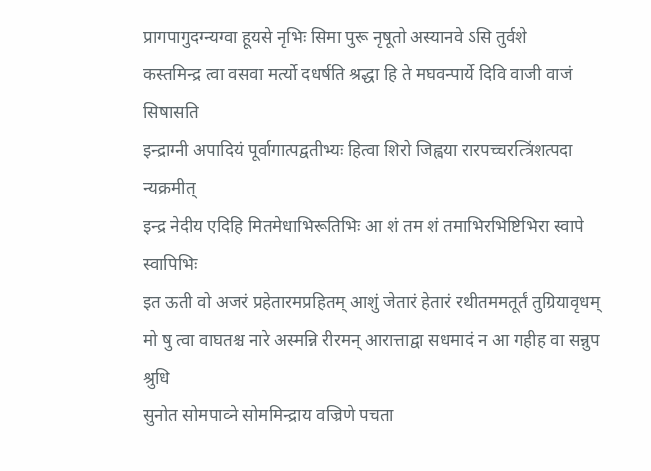प्रागपागुदग्न्यग्वा हूयसे नृभिः सिमा पुरू नृषूतो अस्यानवे ऽसि तुर्वशे
कस्तमिन्द्र त्वा वसवा मर्त्यो दधर्षति श्रद्धा हि ते मघवन्पार्ये दिवि वाजी वाजं सिषासति
इन्द्राग्नी अपादियं पूर्वागात्पद्वतीभ्यः हित्वा शिरो जिह्वया रारपच्चरत्त्रिंशत्पदा न्यक्रमीत्
इन्द्र नेदीय एदिहि मितमेधाभिरूतिभिः आ शं तम शं तमाभिरभिष्टिभिरा स्वापे स्वापिभिः
इत ऊती वो अजरं प्रहेतारमप्रहितम् आशुं जेतारं हेतारं रथीतममतूर्तं तुग्रियावृधम्
मो षु त्वा वाघतश्च नारे अस्मन्नि रीरमन् आरात्ताद्वा सधमादं न आ गहीह वा सन्नुप श्रुधि
सुनोत सोमपाव्ने सोममिन्द्राय वज्रिणे पचता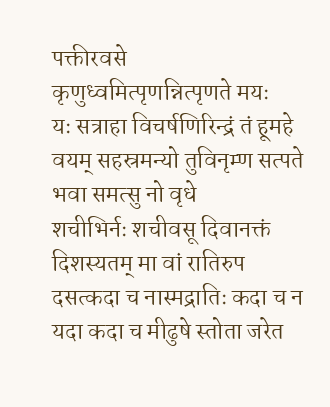पक्तीरवसे कृणुध्वमित्पृणन्नित्पृणते मयः
यः सत्राहा विचर्षणिरिन्द्रं तं हूमहे वयम् सहस्रमन्यो तुविनृम्ण सत्पते भवा समत्सु नो वृधे
शचीभिर्नः शचीवसू दिवानक्तं दिशस्यतम् मा वां रातिरुप दसत्कदा च नास्मद्रातिः कदा च न
यदा कदा च मीढुषे स्तोता जरेत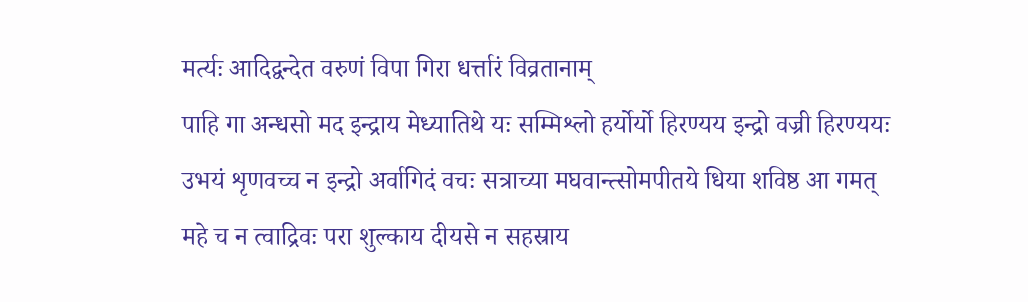मर्त्यः आदिद्वन्देत वरुणं विपा गिरा धर्त्तारं विव्रतानाम्
पाहि गा अन्धसो मद इन्द्राय मेध्यातिथे यः सम्मिश्लो हर्योर्यो हिरण्यय इन्द्रो वज्री हिरण्ययः
उभयं शृणवच्च न इन्द्रो अर्वागिदं वचः सत्राच्या मघवान्त्सोमपीतये धिया शविष्ठ आ गमत्
महे च न त्वाद्रिवः परा शुल्काय दीयसे न सहस्राय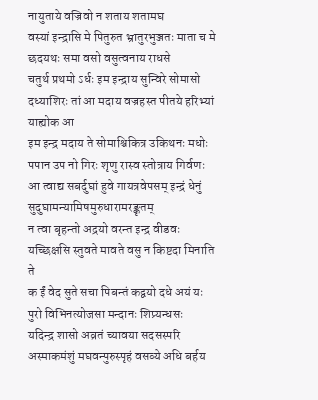नायुताये वज्रिवो न शताय शतामघ
वस्यां इन्द्रासि मे पितुरुत भ्रातुरभुञ्जतः माता च मे छदयथः समा वसो वसुत्वनाय राधसे
चतुर्थ प्रथमो ऽर्धः इम इन्द्राय सुन्विरे सोमासो दध्याशिरः तां आ मदाय वज्रहस्त पीतये हरिभ्यां याह्योक आ
इम इन्द्र मदाय ते सोमाश्चिकित्र उकिथनः मधोः पपान उप नो गिरः शृणु रास्व स्तोत्राय गिर्वणः
आ त्वाद्य सबर्दुघां हुवे गायत्रवेपसम् इन्द्रं धेनुं सुदुघामन्यामिषमुरुधारामरङ्कृतम्
न त्वा बृहन्तो अद्रयो वरन्त इन्द्र वीडवः यच्छिक्षसि स्तुवते मावते वसु न किष्टदा मिनाति ते
क ईं वेद सुते सचा पिबन्तं कद्वयो दधे अयं यः पुरो विभिनत्योजसा मन्दानः शिप्र्यन्धसः
यदिन्द्र शासो अव्रतं च्यावया सदसस्परि अस्माकमंशुं मघवन्पुरुस्पृहं वसव्ये अधि बर्हय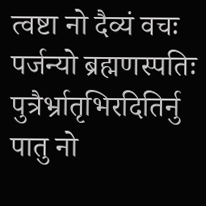त्वष्टा नो दैव्यं वचः पर्जन्यो ब्रह्मणस्पतिः पुत्रैर्भ्रातृभिरदितिर्नु पातु नो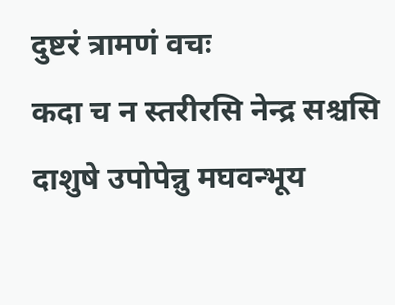दुष्टरं त्रामणं वचः
कदा च न स्तरीरसि नेन्द्र सश्चसि दाशुषे उपोपेन्नु मघवन्भूय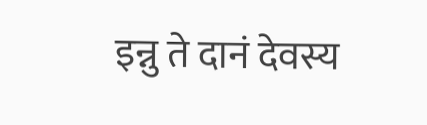इन्नु ते दानं देवस्य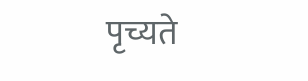पृच्यते